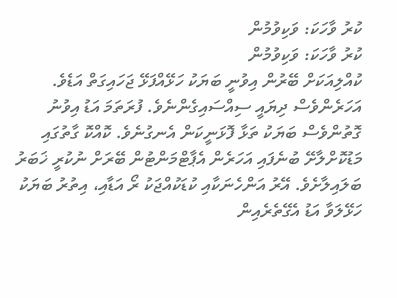ކުރު ވާހަކަ: ވަކިވުމުން
ކުރު ވާހަކަ: ވަކިވުމުން
ކުއްލިއަކަށް ބޭރުން އިވުނީ ބަޔަކު ހަޅޭއްފަޅޭ ޖަހައިގަތް އަޑެވެ. އަހަރެންވެސް ދިޔައީ ސިއްސައިގެންނެވެ. ފުރަތަމަ އަޑު އިވުނު ގޮތުންވެސް ބަޔަކު ތަޅާ ފޮޅަނީކަން އެނގުނެވެ. ކޮއްކޮ ގާތުގައި މަޑުކޮށްލާށޭ ބުނެފައި އަހަރެން އެޕާޓްމަންޓުން ބޭރަށް ނުކުރީ ޚަބަރު ބަލައިލާށެވެ. އޭރު އަންހެނަކާއި ކުޑަކުއްޖަކު ރޯ އަޑާއި، އިތުރު ބަޔަކު ހަޅޭލަވާ އަޑު އެގޭތެރެއިން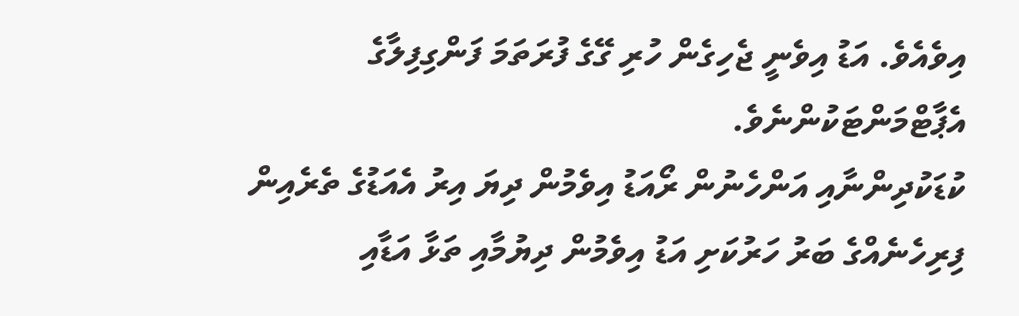އިވެއެވެ. އަޑު އިވެނީ ޖެހިގެން ހުރި ގޭގެ ފުރަތަމަ ފަންގިފިލާގެ އެޕާޓްމަންޓަކުންނެވެ.
ކުޑަކުދިންނާއި އަންހެނުން ރޯއަޑު އިވެމުން ދިޔަ އިރު އެއަޑުގެ ތެރެއިން ފިރިހެނެއްގެ ބަރު ހަރުކަށި އަޑު އިވެމުން ދިޔުމާއި ތަޅާ އަޑާއި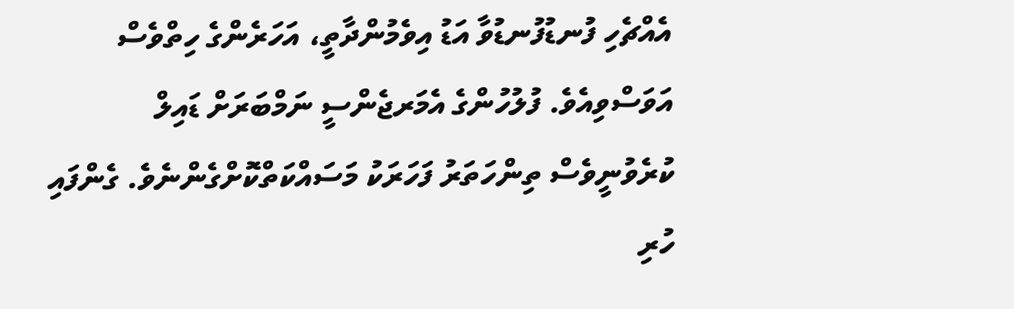އެއްޗެހި ފުނޑުފުނޑުވާ އަޑު އިވެމުންދާތީ، އަހަރެންގެ ހިތްވެސް އަވަސްވިއެވެ. ފުލުހުންގެ އެމަރޖެންސީ ނަމްބަރަށް ޑައިލް ކުރެވުނީވެސް ތިންހަތަރު ފަހަރަކު މަސައްކަތްކޮށްގެންނެވެ. ގެންފައި ހުރި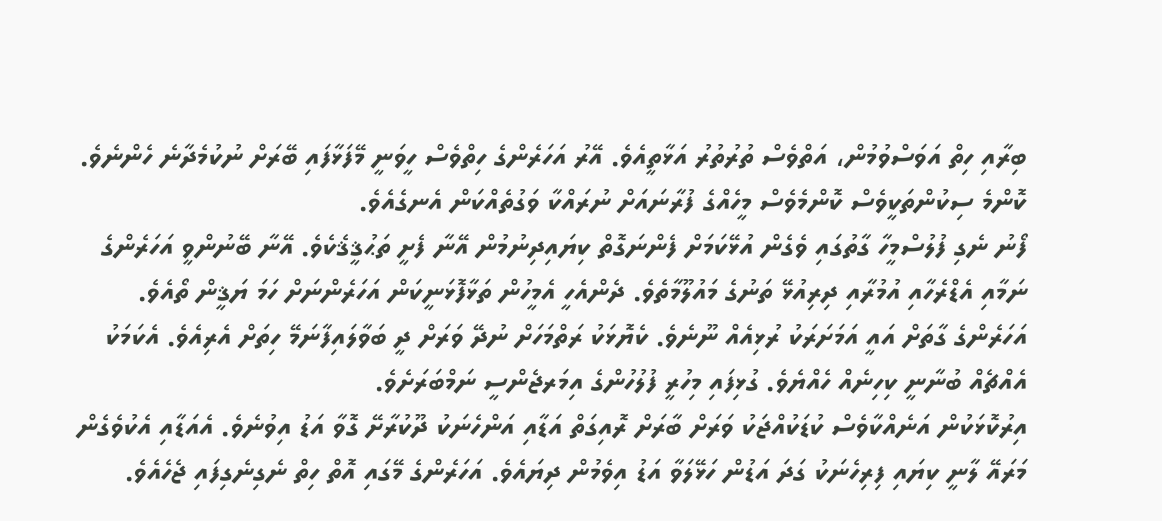ބިރާއި ހިތް އަވަސްވުމުން، އަތްވެސް ތުރުތުރު އަޅާތީއެވެ. އޭރު އަހަރެންގެ ހިތްވެސް ހީވަނީ މޭފަޅާފައި ބޭރަށް ނުކުމެދާނެ ހެންނެވެ. ކޮންމެ ސިކުންތަކީވެސް ކޮންމެވެސް މީހެއްގެ ފުރާނައަށް ނުރައްކާ ވަގުތެއްކަން އެނގެއެވެ.
ފޯނު ނެގި ފުލުސްމީހާ ގާތުގައި ވެގެން އުޅޭކަމަށް ފެންނަގޮތް ކިޔައިދިނުމުން އޭނާ ފެށީ ތަޙުޤީޤެކެވެ. އޭނާ ބޭނުންވީ އަހަރެންގެ ނަމާއި އެޑްރެހާއި އުމުރާއި ދިރިއުޅޭ ތަނުގެ މައުލޫމާތެވެ. ދެންއެހީ އެމީހުން ތަޅާފޮޅަނީކަން އަހަރެންނަށް ހަމަ ޔަޤީން ތޯއެވެ. އަހަރެންގެ ގާތަށް އައީ އަމަށަރަކު ރުޅިއެއް ނޫނެވެ. ކެޔޮޅަކު ރަތްމަހަށް ނުދޭ ވަރަށް ދީ ބަވާލައިފާނަމޭ ހިތަށް އެރިއެވެ. އެކަމަކު އެއްޗެއް ބުނާނީ ކިހިނެއް ހެއްޔެވެ. ގުޅިފައި މިހުރީ ފުލުހުންގެ އިމަރޖެންސީ ނަމްބަރަށެވެ.
އިރުކޮޅަކުން އަނެއްކާވެސް ކުޑަކުއްޖަކު ވަރަށް ބާރަށް ރޮއިގަތް އަޑާއި އަންހެނަކު ދޫކުރާށޭ ގޮވާ އަޑު އިވުނެވެ. އެއަޑާއި އެކުވެގެން މަރައޭ ލާނީ ކިޔައި ފިރިހެނަކު ގަދަ އަޑުން ހަޅޭލަވާ އަޑު އިވެމުން ދިޔައެވެ. އަހަރެންގެ މޭގައި އޮތް ހިތް ނެގިނެގިފައި ޖެހެއެވެ.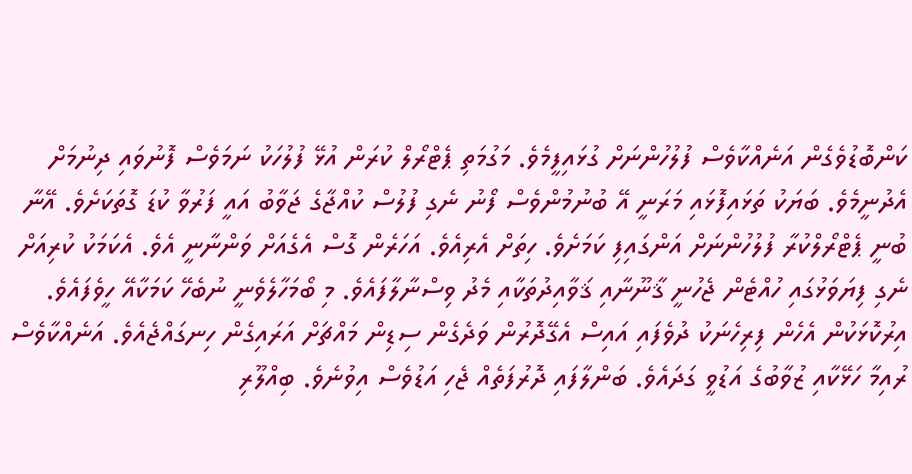ކަންބޮޑުވެގެން އަނެއްކާވެސް ފުލުހުންނަށް ގުޅައިފީމެވެ. މަގުމަތި ޕެޓްރޯލް ކުރަން އުޅޭ ފުލުހަކު ނަމަވެސް ފޮނުވައި ދިނުމަށް އެދުނީމެވެ. ބަޔަކު ތަޅައިފޮޅައި މަރަނީ އޭ ބުނުމުންވެސް ފޯނު ނެގި ފުލުސް ކުއްޖާގެ ޖަވާބު އައީ ފަރުވާ ކުޑަ ގޮތަކަށެވެ. އޭނާ ބުނީ ޕެޓްރޯލްކުރާ ފުލުހުންނަށް އަންގައިފި ކަމަށެވެ. ހިތަށް އެރިއެވެ. އަހަރެން ގޮސް އެގެއަށް ވަންނާނީ އެވެ. އެކަމަކު ކުރިއަށް ނެގި ފިޔަވަޅުގައި ހުއްޓެން ޖެހުނީ ޤާނޫނާއި ޤަވާއިދުތަކާއި މެދު ވިސްނާލާފައެވެ. މި ބޯމަހާލެވެނީ ނުބެހޭ ކަމަކާއޭ ހީވެފައެވެ.
އިރުކޮޅަކުން އެހެން ފިރިހެނަކު ދުވެފައި އައިސް އެގޭދޮރުން ވަދެގެން ސިޑިން މައްޗަށް އަރައިގެން ހިނގައްޖެއެވެ. އަނެއްކާވެސް ރުއިމާ ހަޅޭކާއި ޒުވާބުގެ އަޑުވީ ގަދައެވެ. ބަންލާފައި ދޮރުފަތެއް ޖެހި އަޑުވެސް އިވުނެވެ. ބިއްލޫރި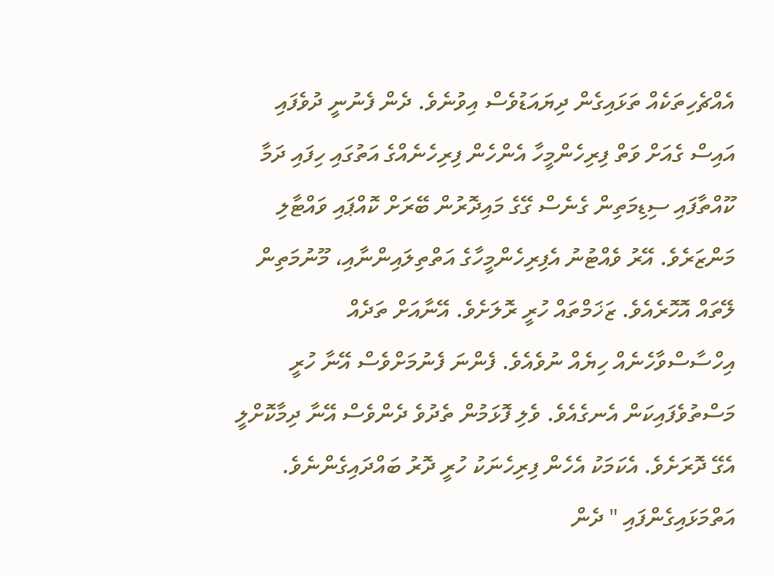އެއްޗެހިތަކެއް ތަޅައިގެން ދިޔައަޑުވެސް އިވުނެވެ. ދެން ފެނުނީ ދުވެފައި އައިސް ގެއަށް ވަތް ފިރިހެންމީހާ އެންހެން ފިރިހެނެއްގެ އަތުގައި ހިފައި ދަމާ ކޫއްތާފައި ސިޑިމަތިން ގެނެސް ގޭގެ މައިދޮރުން ބޭރަށް ކޮއްޕައި ވައްޓާލި މަންޒަރެވެ. އޭރު ވެއްޓުނު އެފިރިހެންމީހާގެ އަތްތިލައިންނާއި، މޫނުމަތިން ލޭތައް އޮހޮރެއެވެ. ޒަޚަމްތައް ހުރީ ރޮލަށެވެ. އޭނާއަށް ތަދެއް އިހްސާސްވާހެނެއް ހިޔެއް ނުވެއެވެ. ފެންނަ ފެނުމަށްވެސް އޭނާ ހުރީ މަސްތުވެފައިކަން އެނގެއެވެ. ވެލި ފޮޅަމުން ތެދުވެ ދެންވެސް އޭނާ ދިމާކޮށްލީ އެގޭ ދޮރަށެވެ. އެކަމަކު އެހެން ފިރިހެނަކު ހުރީ ދޮރު ބައްދައިގެންނެވެ. އަތްމަޅައިގެންފައި " ދެން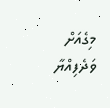މިގެއަށް ވަދެފިއްޔާ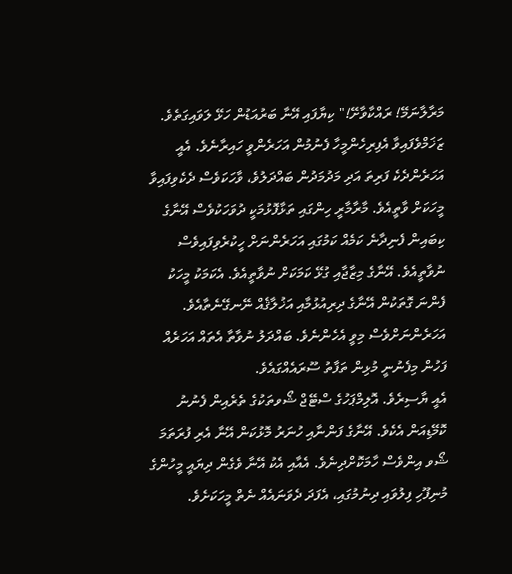މަރާލާނަމޭ! ރައްކާވާށޭ!" ކިޔާފައި އޭނާ ބަރުއަޑުން ހަޅޭ ލަވައިގަތެވެ.
ޒަޚަމްވެފައިވާ އެފިރިހެންމީހާ ފެނުމުން އަހަރެންވީ ހައިރާނެވެ. އެއީ އަހަރެންދެކެ ފަރިތަ އަދި މަދުމަދުން ބައްދަލުވެ، ވާހަކަވެސް ދެކެވިފައިވާ މީހަކަށް ވާތީއެވެ. މާރާމާރީ ހިންގައި ތަޅާފޮޅުމަކީ ދުވަހަކުވެސް އޭނާގެ ކިބައިން ފެނިދާނެ ކަމެއް ކަމުގައި އަހަރެންނަށް ހީކުރެވިފައިވެސް ނުވާތީއެވެ. އޭނާގެ މިޒާޖާއި ގުޅޭ ކަމަކަށް ނުވާތީއެވެ. އެކަމަކު މީހަކު ފެންނަ ގޮތަކުން އޭނާގެ ދިރިއުޅުމާއި އަޚުލާޤެއް ނޭނގޭނެތާއެވެ. އަހަރެންނަށްވެސް މިވީ އެހެންނެވެ. ބައްދަލު ނުވާތާ އެތައް އަހަރެއް ފަހުން މިފެނުނީ މުޅިން ތަފާތު ސޫރައެއްގައެވެ.
އެއީ ޔާސިރެވެ. އޮލިމްޕަހުގެ ސްޓޭޖް ޝޯވތަކުގެ ތެރެއިން ފެނުނު ކޮމޭޑިއަން އެކެވެ. އޭނާގެ ފަންނާއި ހުނަރު މޮޅުކަން އޭނާ އެރި ފުރަތަމަ ޝޯވ އިންވެސް ހާމަކޮށްދިނެވެ. އެއާއި އެކު އޭނާ ވެގެން ދިޔައީ މީހުންގެ މުނިފޫހި ފިލުވައި ދިނުމުގައި، އެފަދަ ދެވަނައެއް ނެތް މީހަކަށެވެ.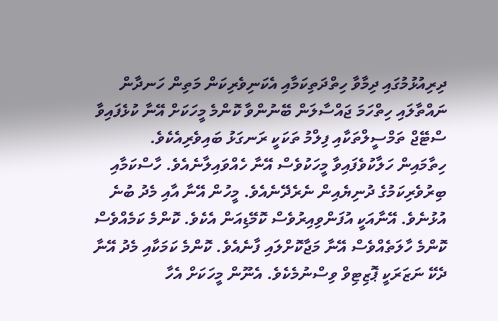ދިރިއުޅުމުގައި ދިމާވާ ހިތްދަތިކަމާއި އެކަނިވެރިކަން މަތިން ހަނދާން ނައްތާލައި ހިތްހަމަ ޖައްސާލަން ބޭނުންވާ ކޮންމެ މީހަކަށް އޭނާ ކުޅެފައިވާ ސްޓޭޖް ތަމްސީލްތަކާއި ފިލްމު ތަކަކީ ރަނގަޅު ބައިވެރިއެކެވެ.
ހިތާމައިން ހަލާކުވެފައިވާ މީހަކުވެސް އޭނާ ހެއްވައިލާނެއެވެ. ހާސްކަމާއި ބިރުވެރިކަމުގެ ދުނިޔެއިން ނެރެދޭނެއެވެ. މީހުން އޭނާ އާއި މެދު ބުނެ އުޅުނެވެ. އޭނާއަކީ އުފަންވިއިރުވެސް ކޮމޭޑިއަން އެކެވެ. ކޮންމެ ކަމެއްވެސް ކޮންމެ ހާލަތެއްވެސް އޭނާ މަޖާކޮށްލައި ފާނެއެވެ. ކޮންމެ ކަމަކާއި މެދު އޭނާ ދެކޭ ނަޒަރަކީ ޕޮޒިޓިވް ވިސްނުމެކެވެ. އެނޫން މީހަކަށް އެހާ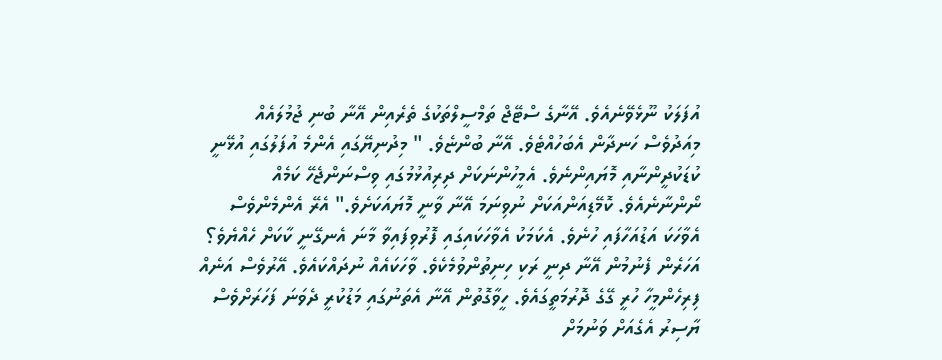އުފަލަކު ނޫޅެވޭނެއެވެ. އޭނާގެ ސްޓޭޖް ތަމްސީލްތަކުގެ ތެރެއިން އޭނާ ބުނި ޖުމުލައެއް މިއަދުވެސް ހަނދާން އެބަހުއްޓެވެ. އޭނާ ބުންޏެވެ. " މިދުނިޔޭގައި އެންމެ އުފަލުގައި އުޅޭނީ ކުޑަކުދީންނާއި މޮޔައިންނެވެ. އެމީހުންނަކަށް ދިރިއުޅުމުގައި ވިސްނަންޖެހޭ ކަމެއް ނޯންނާނެއެވެ. ކޮމޭޑިއަންއަކަށް ނުވިނަމަ އޭނާ ވާނީ މޮޔައަކަށެވެ." އެރޭ އެންމެންވެސް އެވާހަކަ އަޑުއަހާފައި ހުނެވެ. އެކަމަކު އެވާހަކައިގައި ފޮރުވިފައިވާ މާނަ އެނގޭނީ ކާކަށް ހެއްޔެވެ؟
އަހަރެން ފެނުމުން އޭނާ ދިނީ ރަކި ހިނިތުންވުމެކެވެ. ވާހަކައެއް ނުދައްކައެވެ. އޭރުވެސް އަނެއް ފިރިހެންމީހާ ހުރީ ގޭގެ ދޮރުމަތީގައެވެ. ހީވާގޮތުން އޭނާ އެތަނުގައި މަޑުކުރީ ދެވަނަ ފަހަރަށްވެސް ޔާސިރު އެގެއަށް ވަނުމަށް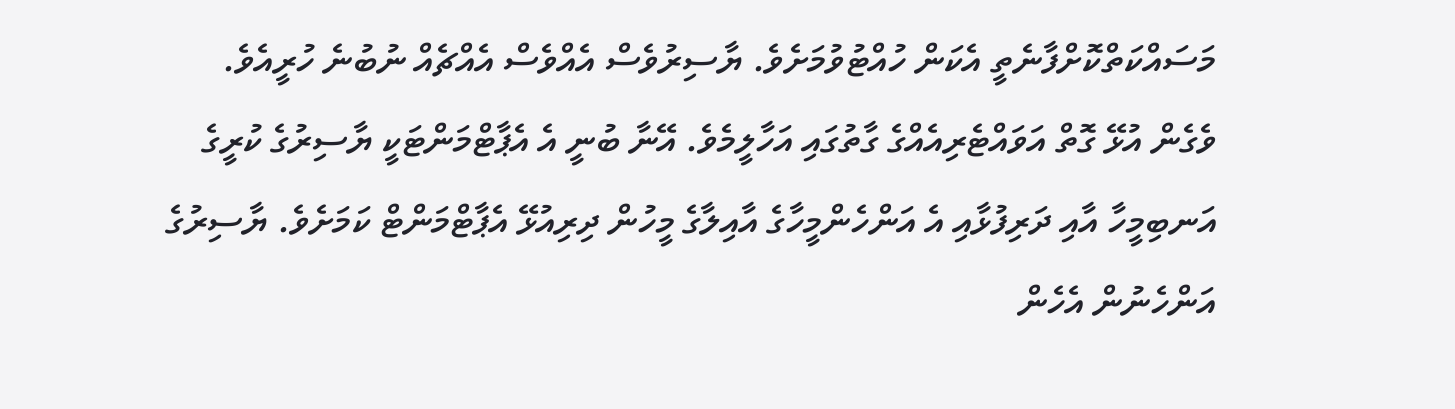މަސައްކަތްކޮށްފާނެތީ އެކަން ހުއްޓުވުމަށެވެ. ޔާސިރުވެސް އެއްވެސް އެއްޗެއް ނުބުނެ ހުރީއެވެ.
ވެގެން އުޅޭ ގޮތް އަވައްޓެރިއެއްގެ ގާތުގައި އަހާލީމެވެ. އޭނާ ބުނީ އެ އެޕާޓްމަންޓަކީ ޔާސިރުގެ ކުރީގެ އަނބިމީހާ އާއި ދަރިފުޅާއި އެ އަންހެންމީހާގެ އާއިލާގެ މީހުން ދިރިއުޅޭ އެޕާޓްމަންޓް ކަމަށެވެ. ޔާސިރުގެ އަންހެނުން އެހެން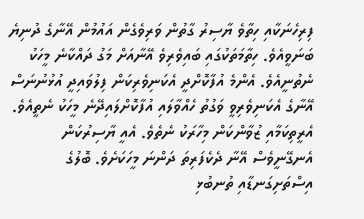ފިރިހެނަކާއި ހިތާވެ ޔާސިރު ގާތުން ވަރިވެގެން އައުމުން އޭނާގެ ދުނިޔެ ބަނަވީއެވެ. ހިތާމަތަކުގައި ބައިވެރިވެ އޭނާއަށް މަގު ދައްކާނެ މީހަކު ނެތުނީއެވެ. އެންމެ އުފާކޮށްދީ އެކަނިވެރިކަން ފިލުވައިދީ އުޅުނުނަސް އޭނާގެ އެކަނިވެރިވީ ވަގުތު ހެއްވާލައި އުފާކޮށްލައިދޭނެ މީހަކު ނެތީއެވެ.
އެރީތިކަމާއި ޒުވާންކަން މިހާރަކު ނެތެވެ. އެއީ ޔާސިރުކަން އެނގޭނީވެސް އޭނާ ދެކެފަރިތަ ދަންނަ މީހަކަށެވެ. ބޮލުގެ އިސްތަށިގަނޑާއި ތުނބުޅި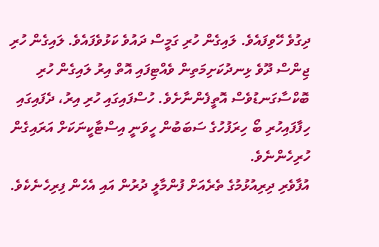ދިގުވެ ހޭވިފައެވެ. ލައިގެން ހުރި ގަމީސް ދައުވެ ކަޅުވެފައެވެ. ލައިގެން ހުރި ޖިންސް ދޫވެ ޅިނދުކަށިމަތިން ވެއްޓިފައި އޮތް އިރު ލައިގެން ހުރި ބޮކްސާގަނޑުވެސް އޮތީފެންނާށެވެ. ހުސްފައިގައި ހުރި އިރު، ދެފައިގައި ހިފާފައިހުރި ބޯ ހިރަފުހުގެ ސަބަބުން ހީވަނީ އިސްޓާކީނަކަށް އަރައިގެން ހުރިހެންނެވެ.
އުފާވެރި ދިރިއުޅުމުގެ ތެރެއަށް ފުންމާލީ ދުރުން އައި އެހެން ފިރިހެނެކެވެ.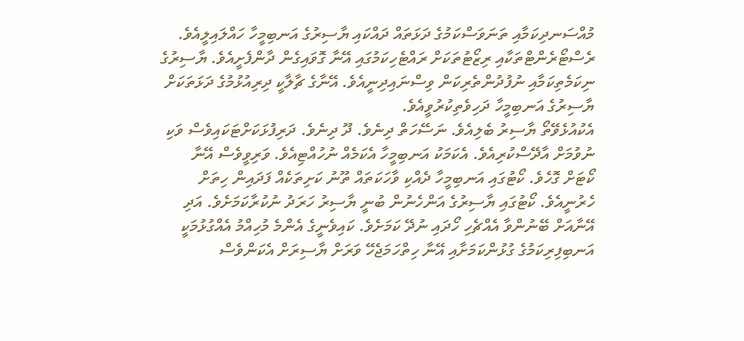މުއްސަނދިކަމާއި ތަނަވަސްކަމުގެ ދަޅަތައް ދައްކައި ޔާސިރުގެ އަނބިމީހާ ހައްލައިލީއެވެ. ރެސްޓޯރެންޓްތަކާއި ރިޒޯޓުތަކަށް ރައްޓެހިކަމުގައި އޭނާ ގޮވައިގެން ދާންފެށީއެވެ. ޔާސިރުގެ ނިކަމެތިކަމާއި ނުފުދުންތެރިކަން ވިސްނައިދިނީއެވެ. އޭނާގެ ޗާލާކީ ދިރިއުޅުމުގެ ދަޅަތަކަށް ޔާސިރުގެ އަނބިމީހާ ދަހިވެތިކުރުވީއެވެ.
އެކުއުޅެވޭތޯ ޔާސިރު ބެލިއެވެ. ނަސޭހަތް ދިނެވެ. ދޫ ދިނެވެ. ދަރިފުޅަކަށްޓަކައިވެސް ވަކި ނުވުމަށް އާދޭސްކުރިއެވެ. އެކަމަކު އަނބިމީހާ އެކަމެއް ނުހުއްޓިއެވެ. ވަރިވީވެސް އޭނާ ކޯޓަށް ގޮހެވެ. ކޯޓުގައި އަނބިމީހާ ދެއްކި ވާހަކަތައް ތޫނު ކަށިތަކެއް ފަދައިން ހިތަށް ހެރުނީއެވެ. ކޯޓުގައި ޔާސިރުގެ އަންހެނުން ބުނީ ޔާސިރު ހަރަދު ނުކުރާކަމަށެވެ. އަދި އޭނާއަށް ބޭނުންވާ އެއްޗެހި ހޯދައި ނުދޭ ކަމަށެވެ. ކައިވެނީގެ އެންމެ މުހިއްމު އެއްގުޅުމަކީ އަނބިފިރިކަމުގެ ގުޅުންކަމަށާއި އޭނާ ހިތްހަމަޖެހޭ ވަރަށް ޔާސިރަށް އެކަންވެސް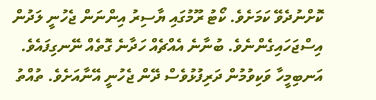ކޮށްނުދެވޭ ކަމަށެވެ. ކޯޓު ރޫމުގައި ޔާސިރު އިންނަން ޖެހުނީ ލަދުން އިސްޖަހައިގެންނެވެ. ބުނާނެ އެއްޗެއް ހަދާނެ ގޮތެއް ނޭނގިފައެވެ.
އަނބިމީހާ ވަކިވުމުން ދަރިފުޅުވެސް ދޭން ޖެހުނީ އޭނާއަށެވެ. ތުއްތު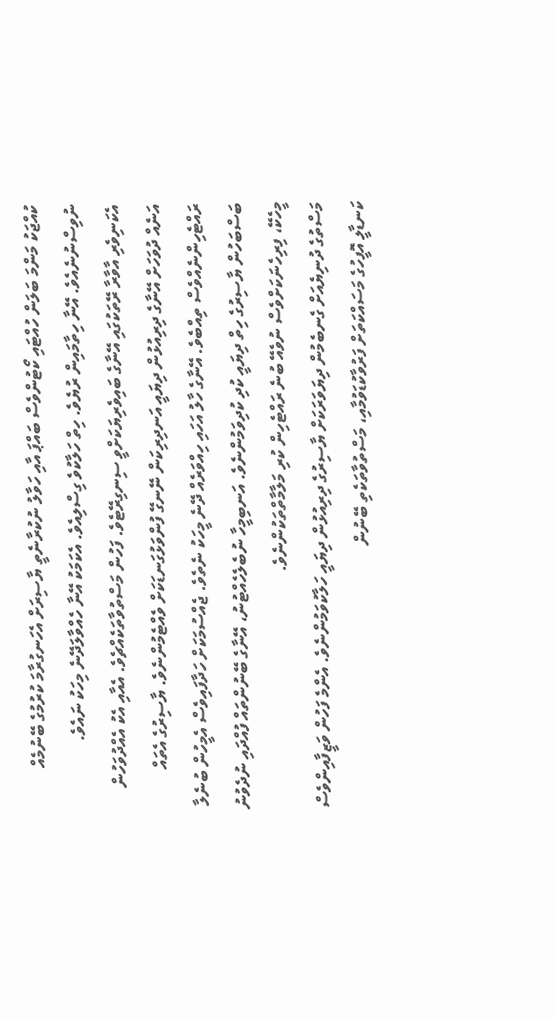ކުއްޖަކު މަންމަ ބަލަން ހުއްޓައި ކޯޓުންވެސް ބައްޕަ އާއި ހަވާލު ނުކުރާނެތީ ޔާސިރަށް އެހަނގުރާމަ ކުރުމުގެ ބޭނުމެއް ނުވިސްނުނެއެވެ. އޭނާ ހިތާމައިން ރުޔެވެ. ހިތް ހަލާކުވެ ގިސްލިއެވެ. އެކަމަކު އޭނާ ހެއްވާލަދޭނެ މިހަކު ނައެވެ.
އެކަނިވެރި އާވާރާ ރޭތަކުގައި އޭނާގެ ބައިވެރިޔަކަށްވީ ސިނގިރޭޓެވެ. ފަހުން މަސްތުވާތަކެއްޗެވެ. އެއާއި އެކު އެއްދުވަހުން އަނެއް ދުވަހަށް އޭނާގެ ދިރިއުޅުން ދިޔައީ އަނދިރިކަން ނޭނގޭ ފުންވަޅުގަނޑަކަށް ވެއްޓެމުންނެވެ. ޔާސިރުގެ އެތައް ރައްޓެހިންނެއްވެސް ތިއްބެވެ. އޭނާގެ ހާލު އަހައި ހިއްވަރެއް ދޭނެ މީހަކު ނެތެވެ. ޖެއްސުމަކަށް ހަދާފައިވެސް އެމީހުން ބުނެލާ ބަސްބަހުން ޔާސިރުގެ ހިތް ދިޔައީ ކުދި ކުދިވަމުންނެވެ. އަނބިމީހާ ނުބެލެހެއްޓުނު، އޭނާގެ ބޭނުންތައް ފުއްދައި ނުދެވުނު މީހެކޭ، ފިރިހެނަކަށްވެސް ނުވެއޭ ބުނެ ރައްޓެހިން ކުރި މަލާމާތްތަކުންނެވެ.
މަސްތުގެ ދުނިޔެއަށް ގެނބެމުން ދިޔަވަރަކަށް ޔާސިރުގެ ދިރިއުޅުން ދިޔައީ ހަލާކުވަމުންނެވެ. އެންމެ ފަހުން ވަޒީފާއިންވެސް ކަނޑާލީ އޮފީހުގެ މަސައްކަތަށް ފަރުވާކުޑަވުމާއި، މަސްތުވާތަކެތި ބޭނުން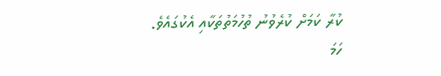ކުރާ ކަމަށް ކުރެވުނު ތުހުމަތުތަކާއި އެކުގައެވެ.
ހަމަ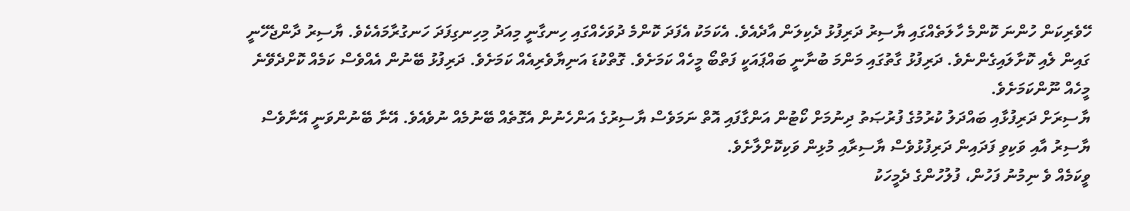ހޭވެރިކަން ހުންނަ ކޮންމެ ހާލަތެއްގައި ޔާސިރު ދަރިފުޅު ދެކިލަން އާދެއެވެ. އެކަމަކު އެފަދަ ކޮންމެ ދުވަހެއްގައި ހިނގާނީ މިއަދު މިހިނގިފަދަ ހަނގުރާމައެކެވެ. ޔާސިރު ދާންޖެހޭނީ ގައިން ލެއި ކޮށާލައިގެންނެވެ. ދަރިފުޅު ގާތުގައި މަންމަ ބުނާނީ ބައްޕައަކީ ފަތްބޯ މީހެއް ކަމަށެވެ. ގޮތްކުޑަ އަނިޔާވެރިއެއް ކަމަށެވެ. ދަރިފުޅު ބޭނުން އެއްވެސް ކަމެއް ކޮށްދެވޭނެ މީހެއް ނޫންކަމަށެވެ.
ޔާސިރަށް ދަރިފުޅާއި ބައްދަލު ކުރުމުގެ ފުރުޞަތު ދިނުމަށް ކޯޓުން އަންގާފައި އޮތް ނަމަވެސް ޔާސިރުގެ އަންހެނުން އެގޮތެއް ބޭނުމެއް ނުވެއެވެ. އޭނާ ބޭނުންވަނީ އޭނާވެސް ޔާސިރު އާއި ވަކިވި ފަދައިން ދަރިފުޅުވެސް ޔާސިރާއި މުޅިން ވަކިކޮށްލާށެވެ.
ވީކަމެއް ވެ ނިމުނު ފަހުން، ފުލުހުންގެ ދެމީހަކު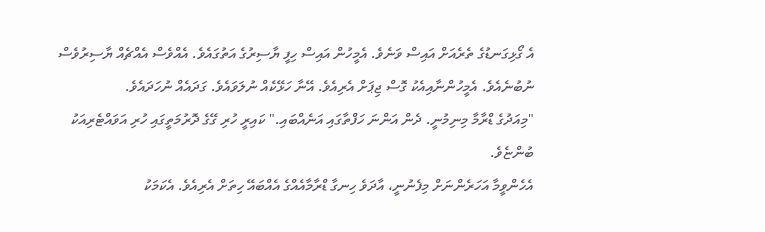އެ ގޯޅިގަނޑުގެ ތެރެއަށް އައިސް ވަނެވެ. އެމީހުން އައިސް ހިފީ ޔާސިރުގެ އަތުގައެވެ. އެއްވެސް އެއްޗެއް ޔާސިރުވެސް ނުބުނެއެވެ. އެމީހުންނާއިއެކު ގޮސް ޖިޕަށް އެރިއެވެ. އޭނާ ހަޅޭކެއް ނުލަވައެވެ. ގަދައެއް ނުހަދައެވެ.
"މިއަދުގެ ޑްރާމާ މިނިމުނީ. ދެން އަންނަ ހަފްތާގައި އަނެއްބައި." ކައިރީ ހުރި ގޭގެ ދޮރުމަތީގައި ހުރި އަވައްޓެރިއަކު ބުންޏެވެ.
އެހެންވީމާ އަހަރެންނަށް މިފެނުނީ، އާދަވެ ހިނގާ ޑްރާމާއެއްގެ އެއްބައޭ ހިތަށް އެރިއެވެ. އެކަމަކު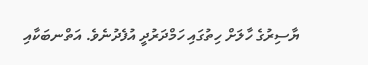ޔާސިރުގެ ހާލަށް ހިތުގައި ހަމްދަރުދީ އުފެދުނެވެ. އަތްނބަކާއި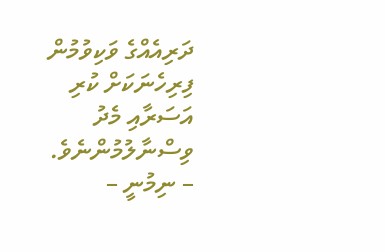ދަރިއެއްގެ ވަކިވުމުން ފިރިހެނަކަށް ކުރި އަސަރާއި މެދު ވިސްނާލުމުންނެވެ.
– ނިމުނީ –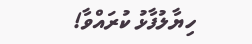ހިޔާލުފާޅު ކުރައްވާ!